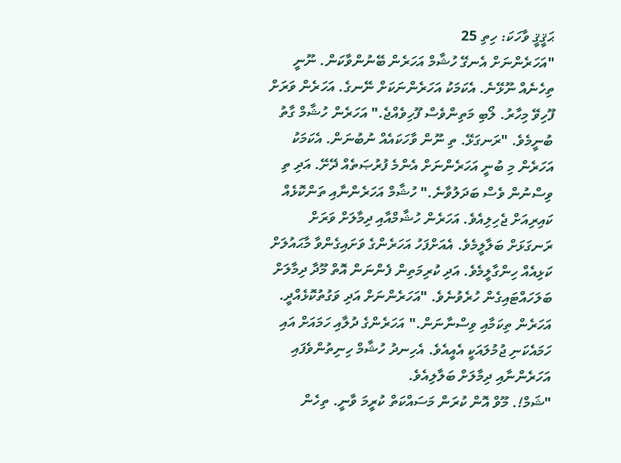ޙަޤީޤީ ވާހަކަ: ހިތި 25
"އަހަރެންނަށް އެނގޭ ހުޝާމް އަހަރެން ބޭނުންވާކަން. ނޫނީ ތިހެނެއް ނޫޅޭނެ. އެކަމަކު އަހަރެންނަކަށް ނޭނގެ. އަހަރެން ވަރަށް ފޫހިވޭ މިހާރު. ލޯބި މަތިންވެސް ފޫހިވެއްޖެ." އަހަރެން ހުޝާމް ގާތު ބުނީމެވެ. "ރަނގަޅޭ. ތި ނޫން ވާހަކައެއް ނުބުނަން. އެކަމަކު އަހަރެން މި ބުނީ އަހަރެންނަށް އެންމެ ފުރުޞަތެއް ދޭށޭ. އަދި ތި ވިސްނުން ވެސް ބަދަލުވާނެ." ހުޝާމް އަހަރެންނާއި ތަންކޮޅެއް ކައިރިއަށް ޖެހިލިއެވެ. އަހަރެން ހުޝާމްއާއި ދިމާލަށް ވަރަށް ރަނގަޅަށް ބަލާލީމެވެ. އެއަށްފަހު އަހަރެންގެ ވަށައިގެންވާ މާޙައުލަށް ކަޅިއެއް ހިންގާލީމެވެ. އަދި ކުރިމަތިން ފެންނަން އޮތް މޫދާ ދިމާލަށް ބަލަހައްޓައިގެން ހުރެވުނެވެ. "އަހަރެންނަށް އަދި ވަގުތުކޮޅެއްދީ. އަހަރެން ތިކަމާއި ވިސްނާނަން." އަހަރެންގެ ދުލާއި ހަމައަށް އައި ހަމައެކަނި ޖުމުލައަކީ އެއީއެވެ. އެހިނދު ހުޝާމް ހިނިތުންވެފައި އަހަރެންނާއި ދިމާލަށް ބަލާލިއެވެ.
"ޝަމް!. މޫވް އޮން ކުރަން މަސައްކަތް ކުރީމަ ވާނީ. ތިހެން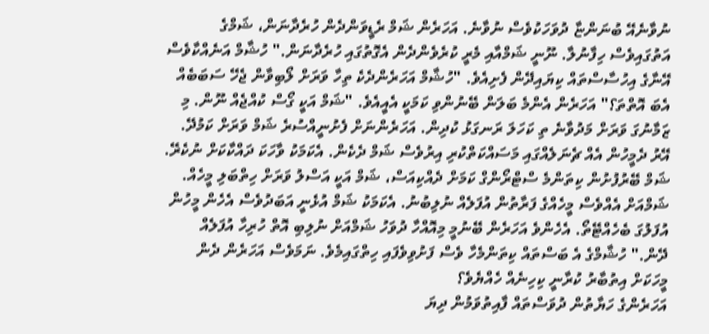ނުވާނެއޭ ބުނަންޏާ ދުވަހަކުވެސް ނުވާނެ. އަހަރެން ޝަމް ރެޑީވަންދެން ހުރެދާނަން، ޝަމްގެ އަތުގައިވެސް ހިފާނުލާ. ނޫނީ ޝަމްއާއި މެރީ ކުރެވެންދެން އެގޮތުގައި ހުރެދާނަން." ހުޝާމް އަނެއްކާވެސް އޭނާގެ އިހުސާސްތައް ކިޔައިދޭން ފެށިއެވެ. "ހުޝާމް އަހަރެންދެކެ ތިހާ ވަރަށް ލޯބިވާން ޖެހޭ ސަބަބެއް އެބަ އޮތްތަ؟" އަހަރެން އެންމެ ބަލަން ބޭނުންވި ކަމަކީ އެއީއެވެ. "ޝަމް އަކީ ގޯސް ކުއްޖެއް ނޫން. މި ޒަމާނުގަ ވަރަށް މަދުވާނެ ތި ކަހަލަ ރަނގަޅު ކުދިން. އަހަރެންނަށް ފެށުނީއްސުރެ ޝަމް ވަރަށް ކަމުދޭ. އޭރު ދެމީހުން އެއް ޗެނަލެއްގައި މަސައްކަތްކުރި އިރުވެސް ޝަމް ދެކެން. އެކަމަކު ވާހަކަ ދައްކާކަށް ނުކެރޭ. ޝަމް ބޭރުފުށުން ކިތަންމެ ސްޓްރޯންގް ކަމަށް ދެއްކިއަސް، ޝަމް އަކީ އަސްލު ވަރަށް ހިތްބަލި މީހެއް. ޝަމްއަށް އެއްވެސް މީހެއްގެ ފަރާތުން އުފަލެއް ނުލިބުނު. އެކަމަކު ޝަމް އުޅެނީ އަބަދުވެސް އެހެން މީހުން އުފަލުގަ ބެހެއްޓޭތޯ. އެހެންވެ އަހަރެން ބޭނުމީ މިއޮއްހާ ދުވަހު ޝަމްއަށް ނުލިބި އޮތް ހުރިހާ އުފަލެއް ދޭން." ހުޝާމްގެ އެ ބަސްތައް ކިތަންމެހާ ވެސް ފަށުވިވެފައި ހިތްގައިމެވެ. ނަމަވެސް އަހަރެން ދެން މީހަކަށް އިތުބާރު ކުރާނީ ކިހިނެއް ހެއްޔެވެ؟
އަހަރެންގެ ހަޔާތުން ދުވަސްތައް ފާއިތުވަމުން ދިޔަ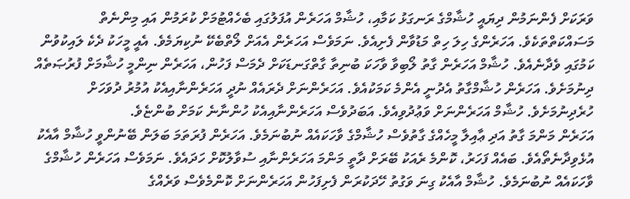ވަރަކަށް ފެންނަމުން ދިޔައީ ހުޝާމްގެ ރަނގަޅު ކަމާއި، ހުޝާމް އަހަރެން އުފަލުގައި ބެހެއްޓުމަށް ކުރަމުން އައި މިންނެތް މަސައްކަތްތަކެވެ. އަހަރެންގެ ހިލަ ހިތް މަޑުވާން ފެށިއެވެ. ނަމަވެސް އަހަރެން އެއަށް ލޯތްބެކޭ ނުކިޔަމެވެ. އެއީ މީހަކު ދެކެ ލައިކުވުން ކަމުގައި ވެދާނެއެވެ. ހުޝާމް އަހަރެން ގާތު ލޯބިވާ ވާހަކަ ބުނިތާ ގާތްގަނޑަކަށް ދެމަސް ފަހުން، އަހަރެން ނިންމީ ހުޝާމަށް ފުރުޞަތެއް ދިނުމަށެވެ. އަހަރެން ހުޝާމްގާތު އެދުނީ އެންމެ ކަމަކުއެވެ. އަހަރެންނަށް ދެރައެއް ނުދީ އަހަރެންނާއިއެކު އުމުރު ދުވަހަށް ހުރެދިނުމަށެވެ. ހުޝާމް އަހަރެންނަށް ވަޢުދުވިއެވެ. އަބަދުވެސް އަހަރެންނާއިއެކު ހުންނާނެ ކަމަށް ބުންޏެވެ.
އަހަރެން މަންމަ ގާތު އަދި ޢާއިލާ މީހެއްގެ ގާތުވެސް ހުޝާމްގެ ވާހަކައެއް ނުބުނަމެވެ. އަހަރެން ފުރަތަމަ ބަލަން ބޭނުންވީ ހުޝާމް އާއެކު އުޅެވިދާނެތޯއެވެ. ބައެއް ފަހަރު، ކޮންމެ ރެއަކު ބޭރަށް ދާތީ މަންމަ އަހަރެންނާއި ސުވާލުކޮށް ހަދައެވެ. ނަމަވެސް އަހަރެން ހުޝާމްގެ ވާހަކައެއް ނުބުނަމެވެ. ހުޝާމް އާއެކު ގިނަ ވަގުތު ހޭދަކުރަން ފެށިފަހުން އަހަރެންނަށް ކޮންމެވެސް ވަރެއްގެ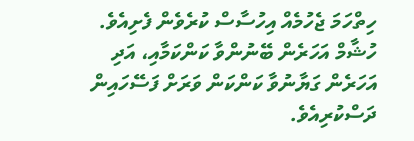ހިތްހަމަ ޖެހުމެއް އިހުސާސް ކުރެވެން ފެށިއެވެ. ހުޝާމް އަހަރެން ބޭނުންވާ ކަންކަމާއި، އަދި އަހަރެން ގަޔާނުވާ ކަންކަން ވަރަށް ފަސޭހައިން ދަސްކުރިއެވެ.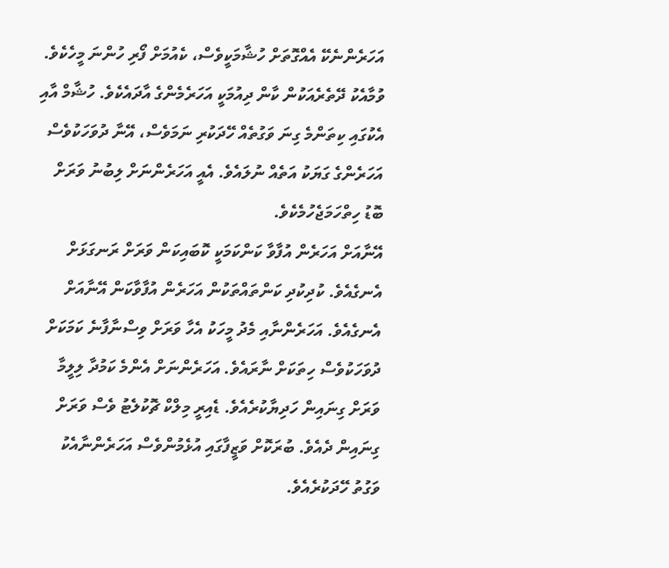އަހަރެންނެކޭ އެއްގޮތަށް ހުޝާމަކީވެސް، ކެއުމަށް ފޯރި ހުންނަ މީހެކެވެ. ވުމާއެކު ދޭތެރެއަކުން ކާން ދިއުމަކީ އަހަރެމެންގެ އާދައެކެވެ. ހުޝާމް އާއި އެކުގައި ކިތަންމެ ގިނަ ވަގުތެއް ހޭދަކުރި ނަމަވެސް، އޭނާ ދުވަހަކުވެސް އަހަރެންގެ ގަޔަކު އަތެއް ނުލައެވެ. އެއީ އަހަރެންނަށް ލިބުނު ވަރަށް ބޮޑު ހިތްހަމަޖެހުމެކެވެ.
އޭނާއަށް އަހަރެން އުފާވާ ކަންކަމަކީ ކޮބައިކަން ވަރަށް ރަނގަޅަށް އެނގެއެވެ. ކުދިކުދި ކަންތައްތަކުން އަހަރެން އުފާވާކަން އޭނާއަށް އެނގެއެވެ. އަހަރެންނާއި މެދު މީހަކު އެހާ ވަރަށް ވިސްނާފާނެ ކަމަކަށް ދުވަހަކުވެސް ހިތަކަށް ނާރައެވެ. އަހަރެންނަށް އެންމެ ކަމުދާ ލިލީމާ ވަރަށް ގިނައިން ހަދިޔާކުރެއެވެ. ޑެއިރީ މިލްކް ޗޮކުލެޓު ވެސް ވަރަށް ގިނައިން ދެއެވެ. ބުރަކޮށް ވަޒީފާގައި އުޅެމުންވެސް އަހަރެންނާއެކު ވަގުތު ހޭދަކުރެއެވެ.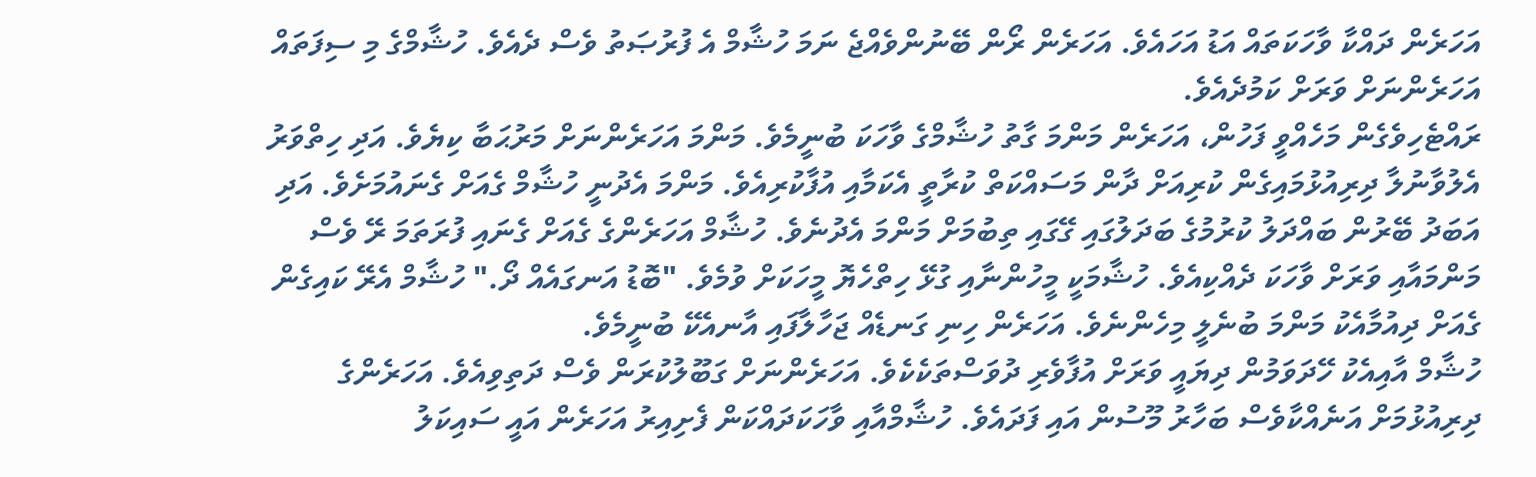އަހަރެން ދައްކާ ވާހަކަތައް އަޑު އަހައެވެ. އަހަރެން ރޯން ބޭނުންވެއްޖެ ނަމަ ހުޝާމް އެ ފުރުޞަތު ވެސް ދެއެވެ. ހުޝާމްގެ މި ސިފަތައް އަހަރެންނަށް ވަރަށް ކަމުދެއެވެ.
ރައްޓެހިވެގެން މަހެއްވީ ފަހުން، އަހަރެން މަންމަ ގާތު ހުޝާމްގެ ވާހަކަ ބުނީމެވެ. މަންމަ އަހަރެންނަށް މަރުޙަބާ ކިޔެވެ. އަދި ހިތްވަރު އެލުވާނުލާ ދިރިއުޅުމައިގެން ކުރިއަށް ދާން މަސައްކަތް ކުރާތީ އެކަމާއި އުފާކުރިއެވެ. މަންމަ އެދުނީ ހުޝާމް ގެއަށް ގެނައުމަށެވެ. އަދި އަބަދު ބޭރުން ބައްދަލު ކުރުމުގެ ބަދަލުގައި ގޭގައި ތިބުމަށް މަންމަ އެދުނެވެ. ހުޝާމް އަހަރެންގެ ގެއަށް ގެނައި ފުރަތަމަ ރޭ ވެސް މަންމައާއި ވަރަށް ވާހަކަ ދެއްކިއެވެ. ހުޝާމަކީ މީހުންނާއި ގުޅޭ ހިތްހެޔޮ މީހަކަށް ވުމެވެ. "ބޮޑު އަނގައެއް ދޯ." ހުޝާމް އެރޭ ކައިގެން ގެއަށް ދިއުމާއެކު މަންމަ ބުނެލީ މިހެންނެވެ. އަހަރެން ހިނި ގަނޑެއް ޖަހާލާފައި އާނއެކޭ ބުނީމެވެ.
ހުޝާމް އާއިއެކު ހޭދަވަމުން ދިޔައީ ވަރަށް އުފާވެރި ދުވަސްތަކެކެވެ. އަހަރެންނަށް ގަބޫލުކުރަން ވެސް ދަތިވިއެވެ. އަހަރެންގެ ދިރިއުޅުމަށް އަނެއްކާވެސް ބަހާރު މޫސުން އައި ފަދައެވެ. ހުޝާމްއާއި ވާހަކަދައްކަން ފެށިއިރު އަހަރެން އައީ ސައިކަލު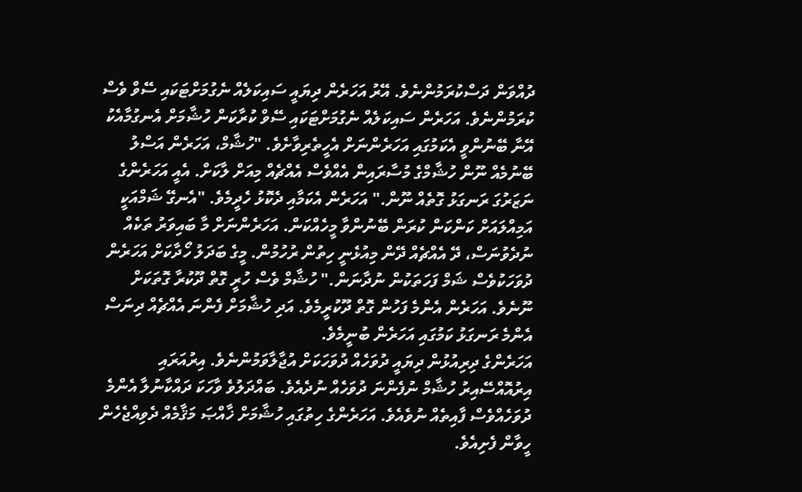ދުއްވަން ދަސްކުރަމުންނެވެ. އޭރު އަހަރެން ދިޔައީ ސައިކަލެއް ނެގުމަށްޓަކައި ސޭވް ވެސް ކުރަމުންނެވެ. އަހަރެން ސައިކަލެއް ނެގުމަށްޓަކައި ސޭވް ކުރާކަން ހުޝާމަށް އެނގުމާއެކު އޭނާ ބޭނުންވީ އެކަމުގައި އަހަރެންނަށް އެހީތެރިވާށެވެ. "ހުޝާމް، އަހަރެން އަސްލު ބޭނުމެއް ނޫން ހުޝާމްގެ މުސާރައިން އެއްވެސް އެއްޗެއް މިއަށް ލާކަށް. އެއީ އަހަރެންގެ ނަޒަރުގަ ރަނގަޅު ގޮތެއް ނޫން." އަހަރެން އެކަމާއި ދެކޮޅު ހެދީމެވެ. "އެނގޭ ޝަމްއަކީ އަމިއްލައަށް ކަންކަން ކުރަން ބޭނުންވާ މީހެއްކަން. އަހަރެންނަށް މާ ބައިވަރު ތަކެއް ނުދެވުނަސް، ދޭ އެއްޗެއް ދޭން މިއުޅެނީ ހިތުން ރުހުމުން. މީގެ ބަދަލު ހޯދާކަށް އަހަރެން ދުވަހަކުވެސް ޝަމް ފަހަތަކުން ނުދާނަން." ހުޝާމް ވެސް ހުރީ ގޮތް ދޫކުރާ ގޮތަކަށް ނޫނެވެ. އަހަރެން އެންމެ ފަހުން ގޮތް ދޫކުރީމެވެ. އަދި ހުޝާމަށް ފެންނަ އެއްޗެއް ދިނަސް އެންމެ ރަނގަޅު ކަމުގައި އަހަރެން ބުނީމެވެ.
އަހަރެންގެ ދިރިއުޅުން ދިޔައީ ދުވަހެއް ދުވަހަކަށް އުޖާލާވަމުންނެވެ. އިރުއަރައި އިރުއޮއްސޭއިރު ހުޝާމް ނުފެންނަ ދުވަހެއް ނުދެއެވެ. ބައްދަލުވެ ވާހަކަ ދައްކާނުލާ އެންމެ ދުވަހެއްވެސް ފާއިތެއް ނުވެއެވެ. އަހަރެންގެ ހިތުގައި ހުޝާމަށް ޚާއްޞަ މަޤާމެއް ދެވިއްޖެހެން ހީވާން ފެށިއެވެ.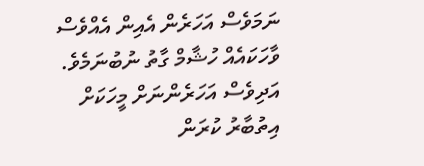ނަމަވެސް އަހަރެން އެއިން އެއްވެސް ވާހަކައެއް ހުޝާމް ގާތު ނުބުނަމެވެ. އަދިވެސް އަހަރެންނަށް މީހަކަށް އިތުބާރު ކުރަން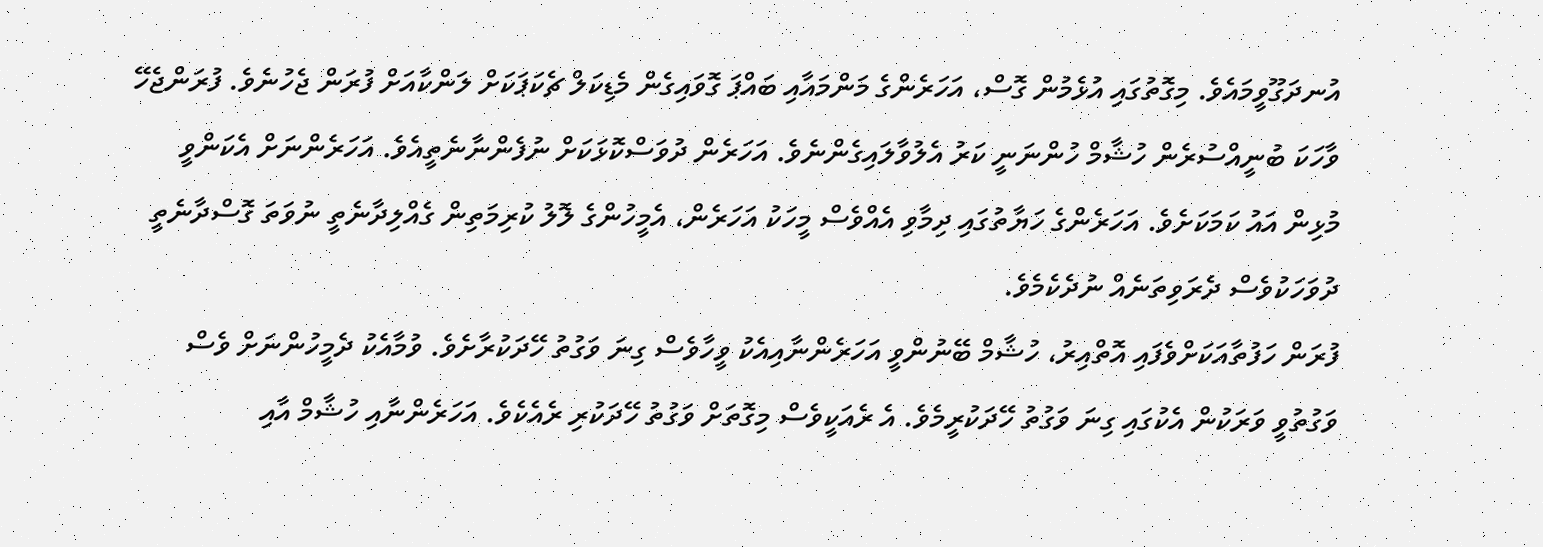އުނދަގޫވީމައެވެ. މިގޮތުގައި އުޅެމުން ގޮސް، އަހަރެންގެ މަންމައާއި ބައްޕަ ގޮވައިގެން މެޑިކަލް ޗެކަޕަކަށް ލަންކާއަށް ފުރަން ޖެހުނެވެ. ފުރަންޖެހޭ ވާހަކަ ބުނީއްސުރެން ހުޝާމް ހުންނަނީ ކަރު އެލުވާލައިގެންނެވެ. އަހަރެން ދުވަސްކޮޅަކަށް ނުފެންނާނެތީއެވެ. އަހަރެންނަށް އެކަންވީ މުޅިން އައު ކަމަކަށެވެ. އަހަރެންގެ ހަޔާތުގައި ދިމާވި އެއްވެސް މީހަކު އަހަރެން، އެމީހުންގެ ލޮލު ކުރިމަތިން ގެއްލިދާނެތީ ނުވަތަ ގޮސްދާނެތީ ދުވަހަކުވެސް ދެރަވިތަނެއް ނުދެކެމެވެ.
ފުރަން ހަފުތާއަކަށްވެފައި އޮތްއިރު، ހުޝާމް ބޭނުންވީ އަހަރެންނާއިއެކު ވީހާވެސް ގިނަ ވަގުތު ހޭދަކުރާށެވެ. ވުމާއެކު ދެމީހުންނަށް ވެސް ވަގުތުވީ ވަރަކުން އެކުގައި ގިނަ ވަގުތު ހޭދަކުރީމެވެ. އެ ރެއަކީވެސް މިގޮތަށް ވަގުތު ހޭދަކުރި ރެއެކެވެ. އަހަރެންނާއި ހުޝާމް އާއި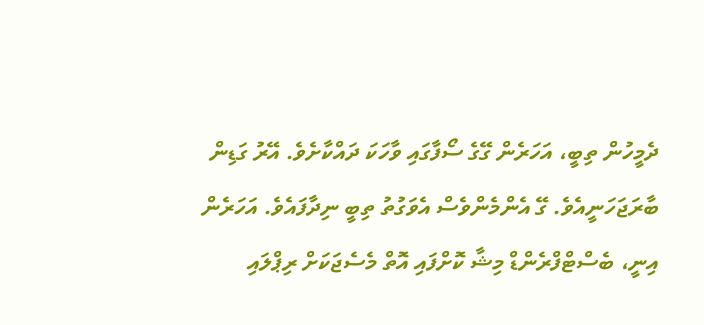ދެމީހުން ތިބީ، އަހަރެން ގޭގެ ސޯފާގައި ވާހަކަ ދައްކާށެވެ. އޭރު ގަޑިން ބާރަޖަހަނީއެވެ. ގޭ އެންމެންވެސް އެވަގުތު ތިބީ ނިދާފައެވެ. އަހަރެން އިނީ، ބެސްޓްފްރެންޑް މިޝާ ކޮށްފައި އޮތް މެސެޖަކަށް ރިޕްލައި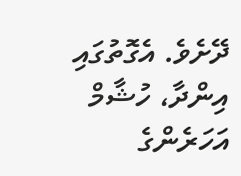ދޭށެވެ. އެގޮތުގައި އިންދާ، ހުޝާމް އަހަރެންގެ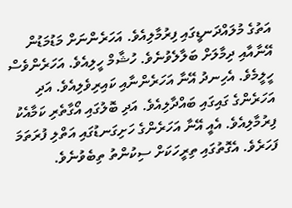އަތުގެ މުލައްދަނޑީގައި ފިރުމާލިއެވެ. އަހަރެންނަށް މަޑުމަޑުން އޭނާއާއި ދިމާލަށް ބަލާލެވުނެވެ. ހުޝާމް ހީލިއެވެ. އަހަރެންވެސް ހީލީމެވެ. އެހިނދު އޭނާ އަހަރެންނާއި ކައިރިވެލިއެވެ. އަދި އަހަރެންގެ ގައިގައި ބައްދާލިއެވެ. އަދި ބޮލުގައި އޯގާތެރި ކަމާއެކު ފިރުމާލިއެވެ. އެއީ އޭނާ އަހަރެންގެ ހަށިގަނޑުގައި އަތްލި ފުރަތަމަ ފަހަރެވެ. އެގޮތުގައި ތިރީހަކަށް ސިކުންތު ތިބެވުނެވެ.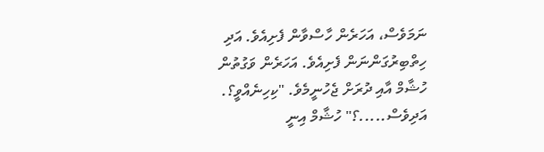ނަމަވެސް، އަހަރެން ހާސްވާން ފެށިއެވެ. އަދި ހިތްބިރުގަންނަން ފެށިއެވެ. އަހަރެން ވަގުތުން ހުޝާމް އާއި ދުރަށް ޖެހުނީމެވެ. "ކިހިނެއްވީ؟. އަދިވެސް.....؟" ހުޝާމް އިނީ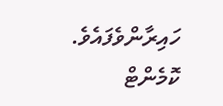ހައިރާންވެފައެވެ.
ކޮމެންޓް